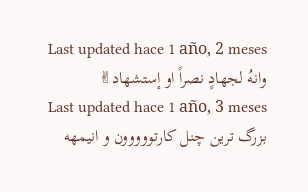Last updated hace 1 año, 2 meses
وانهُ لجهادٍ نصراً او إستشهاد✌
Last updated hace 1 año, 3 meses
بزرگ ترین چنل کارتووووون و انیمهه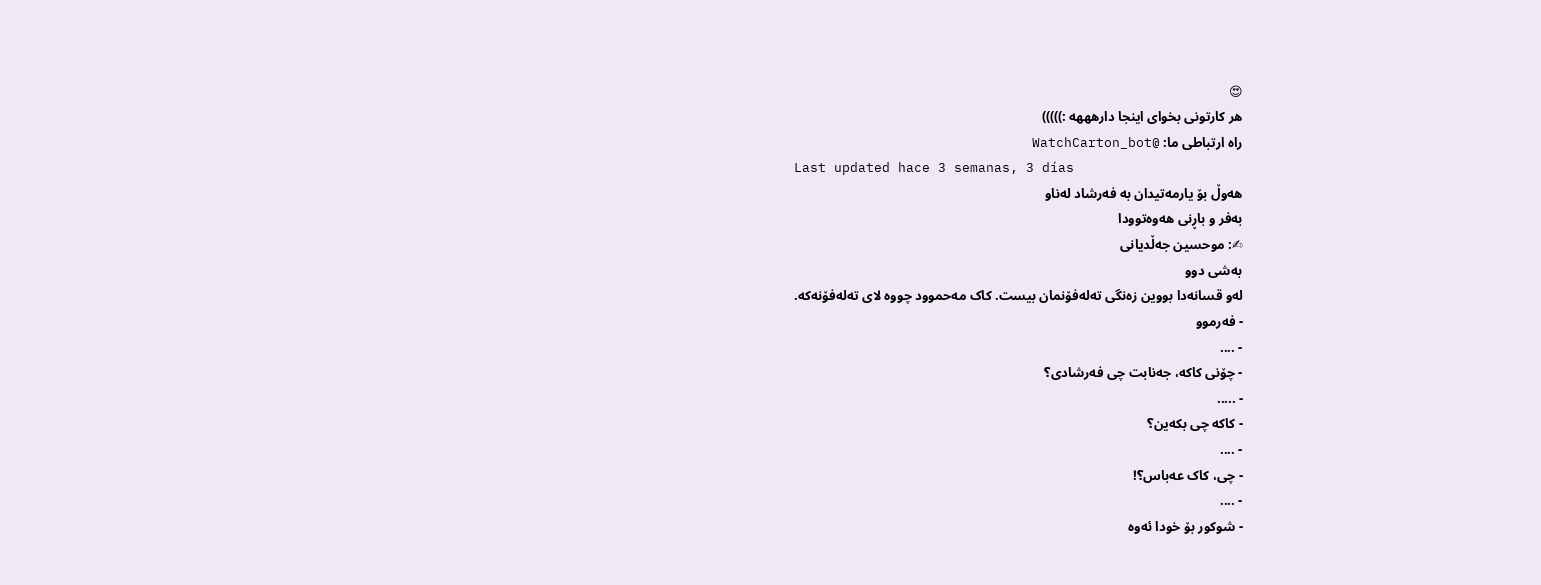😍
هر کارتونی بخوای اینجا دارهههه :)))))
راه ارتباطی ما: @WatchCarton_bot
Last updated hace 3 semanas, 3 días
هەوڵ بۆ یارمەتیدان بە فەرشاد لەناو
بەفر و باڕنی هەوەتوودا
✍: موحسین جەڵدیانی
بەشی دوو
لەو قسانەدا بووین زەنگی تەلەفۆنمان بیست. کاک مەحموود چووە لای تەلەفۆنەکە.
- فەرموو
- ....
- چۆنی کاکە، جەنابت چی فەرشادی؟
- .....
- کاکە چی بکەین؟
- ....
- چی، کاک عەباس؟!
- ....
- شوکور بۆ خودا ئەوە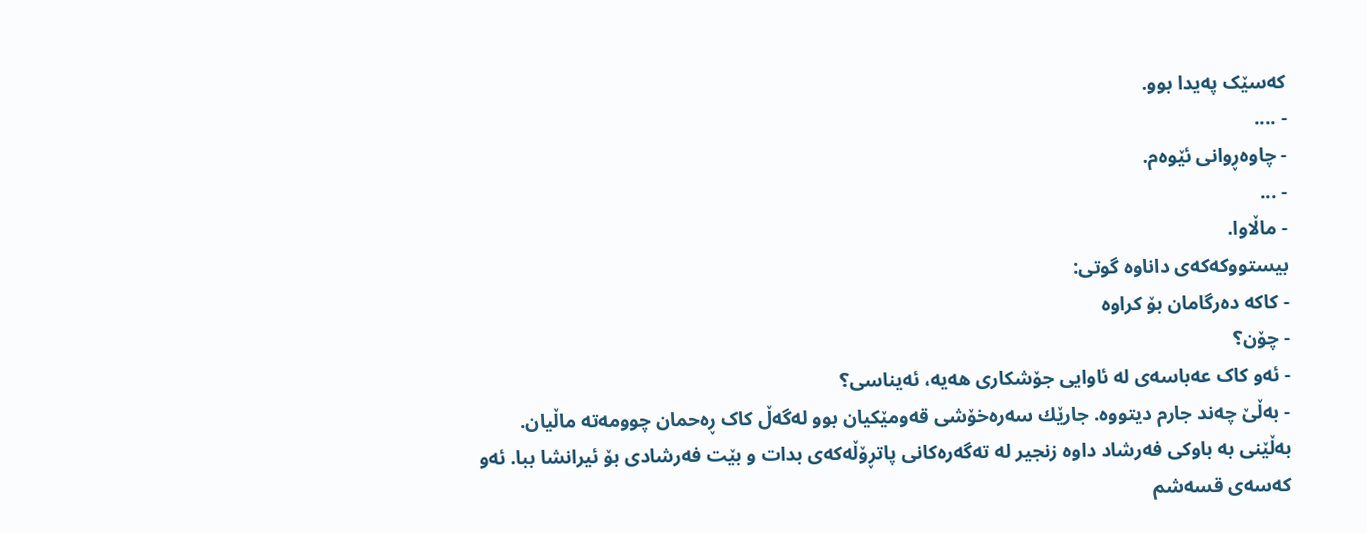کەسێک پەیدا بوو.
- ....
- چاوەڕوانی ئێوەم.
- ...
- ماڵاوا.
بیستووکەکەی داناوە گوتی:
- کاکە دەرگامان بۆ کراوە
- چۆن؟
- ئەو کاک عەباسەی لە ئاوایی جۆشکاری هەیە، ئەیناسی؟
- بەڵێ چەند جارم دیتووە. جارێك سەرەخۆشی قەومێکیان بوو لەگەڵ کاک ڕەحمان چوومەتە ماڵیان.
بەڵێنی بە باوکی فەرشاد داوە زنجیر لە تەگەرەکانی پاتڕۆڵەکەی بدات و بێت فەرشادی بۆ ئیرانشا ببا. ئەو کەسەی قسەشم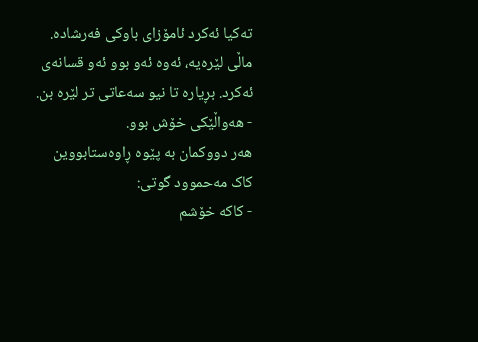تەکیا ئەکرد ئامۆزای باوکی فەرشادە. ماڵی لێرەیە، ئەوە ئەو بوو ئەو قسانەی ئەکرد. بڕیارە تا نیو سەعاتی تر لێرە بن.
- هەواڵێکی خۆش بوو.
هەر دووکمان بە پێوە ڕاوەستابووین کاک مەحموود گوتی:
- کاکە خۆشم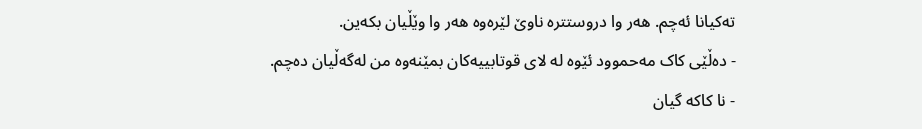تەکیانا ئەچم. هەر وا دروستترە ناوێ لێرەوە هەر وا وێڵیان بکەین.
- دەڵێی کاک مەحموود ئێوە لە لای قوتابییەکان بمێنەوە من لەگەڵیان دەچم.
- نا کاکە گیان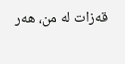قەزات لە من، هەر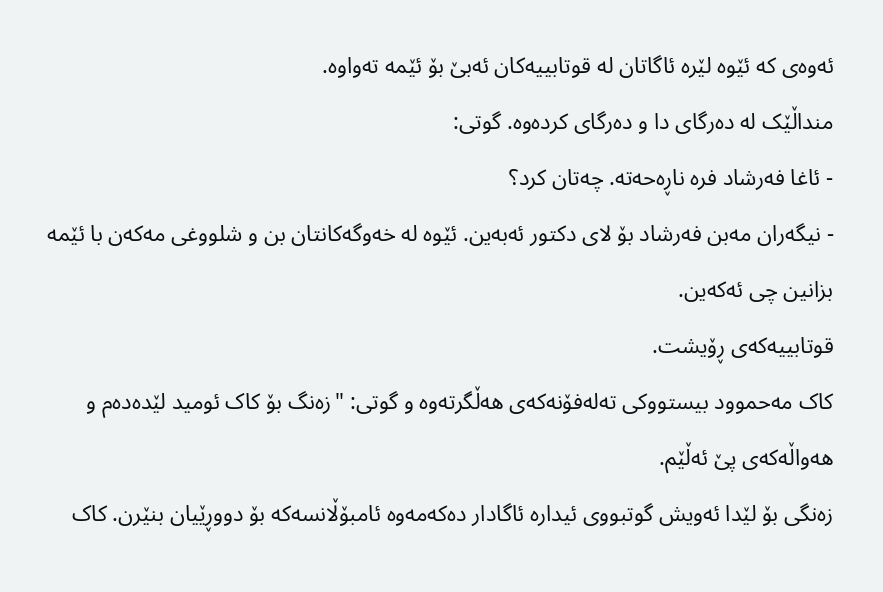ئەوەی کە ئێوە لێرە ئاگاتان لە قوتابییەکان ئەبێ بۆ ئێمە تەواوە.
منداڵێک لە دەرگای دا و دەرگای کردەوە. گوتی:
- ئاغا فەرشاد فرە ناڕەحەتە. چەتان کرد؟
- نیگەران مەبن فەرشاد بۆ لای دکتور ئەبەین. ئێوە لە خەوگەکانتان بن و شلووغی مەکەن با ئێمە بزانین چی ئەکەین.
قوتابییەکەی ڕۆیشت.
کاک مەحموود بیستووکی تەلەفۆنەکەی هەڵگرتەوە و گوتی: "زەنگ بۆ کاک ئومید لێدەدەم و هەواڵەکەی پێ ئەڵێم.
زەنگی بۆ لێدا ئەویش گوتبووی ئیدارە ئاگادار دەکەمەوە ئامبۆڵانسەکە بۆ دووڕێیان بنێرن. کاک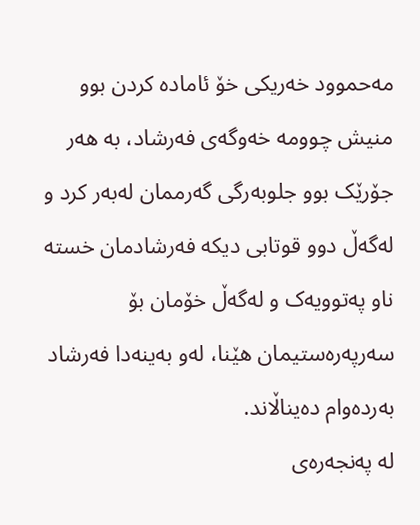مەحموود خەریکی خۆ ئامادە کردن بوو منیش چوومە خەوگەی فەرشاد، بە هەر جۆرێک بوو جلوبەرگی گەرممان لەبەر کرد و لەگەڵ دوو قوتابی دیکە فەرشادمان خستە ناو پەتوویەک و لەگەڵ خۆمان بۆ سەرپەرەستیمان هێنا، لەو بەینەدا فەرشاد بەردەوام دەیناڵاند.
لە پەنجەرەی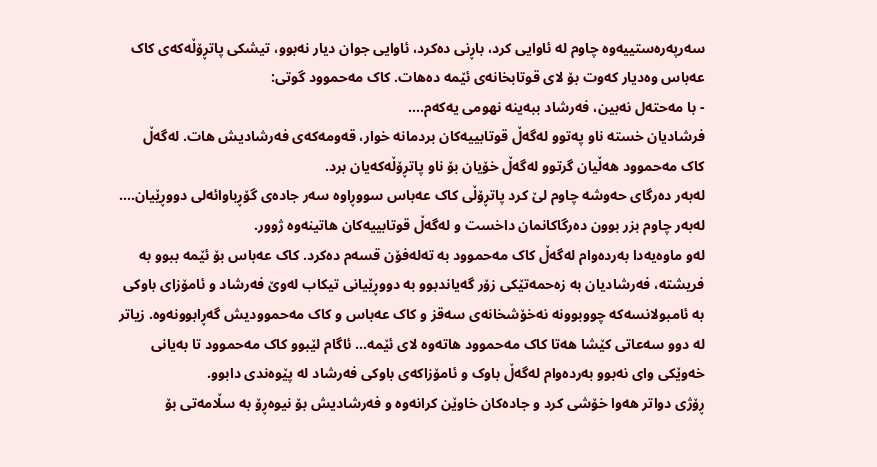سەرپەرەستییەوە چاوم لە ئاوایی کرد، باڕنی دەکرد، ئاوایی جوان دیار نەبوو، تیشکی پاتڕۆڵەکەی کاک عەباس وەدیار کەوت بۆ لای قوتابخانەی ئێمە دەهات. کاک مەحموود گوتی:
- با مەحتەل نەبین، فەرشاد ببەینە نهومی یەکەم....
فرشادیان خستە ناو پەتوو لەگەڵ قوتابییەکان بردمانە خوار، قەومەکەی فەرشادیش هات. لەگەڵ کاک مەحموود هەڵیان گرتوو لەگەڵ خۆیان بۆ ناو پاتڕۆڵەکەیان برد.
لەبەر دەرگای حەوشە چاوم لێ کرد پاتڕۆڵی کاک عەباس سووڕاوە سەر جادەی گۆڕباوائەلی دووڕێیان.... لەبەر چاوم بزر بوون دەرگاکانمان داخست و لەگەڵ قوتابییەکان هاتینەوە ژوور.
لەو ماوەیەدا بەردەوام لەگەڵ کاک مەحموود بە تەلەفۆن قسەم دەکرد. کاک عەباس بۆ ئێمە ببوو بە فریشتە، فەرشادیان بە زەحمەتێکی زۆر گەیاندبوو بە دووڕێیانی تیکاب لەوێ فەرشاد و ئامۆزای باوکی بە ئامبولانسەکە چووبوونە نەخۆشخانەی سەقز و کاک عەباس و کاک مەحموودیش گەڕابوونەوە. زیاتر لە دوو سەعاتی کێشا هەتا کاک مەحموود هاتەوە لای ئێمە... ئاگام لێبوو کاک مەحموود تا بەیانی خەوێکی وای نەبوو بەردەوام لەگەڵ باوک و ئامۆزاکەی باوکی فەرشاد لە پێوەندی دابوو.
ڕۆژی دواتر هەوا خۆشی کرد و جادەکان خاوێن کرانەوە و فەرشادیش بۆ نیوەڕۆ بە سڵامەتی بۆ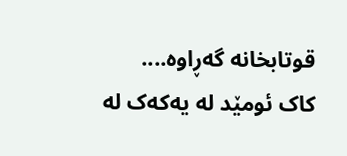قوتابخانە گەڕاوە....
کاک ئومێد لە یەکەک لە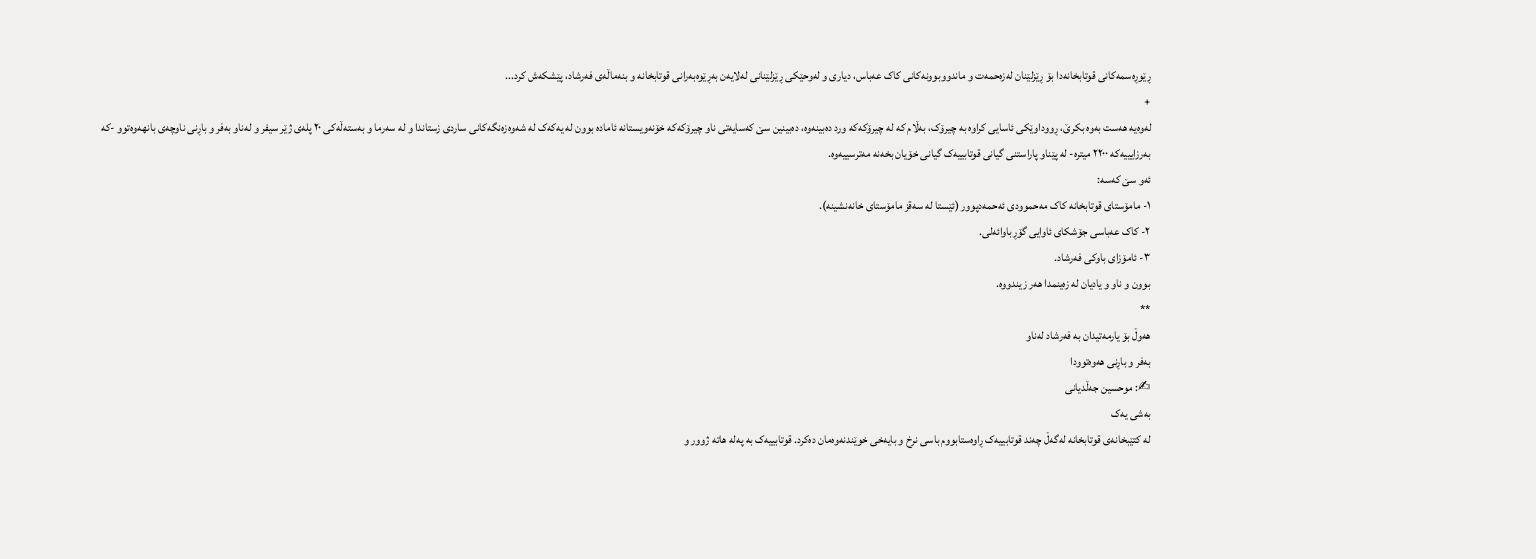ڕێوڕەسمەکانی قوتابخانەدا بۆ ڕێزلێنان لەزەحمەت و ماندووبوونەکانی کاک عەباس، دیاری و لەوحێکی ڕێزلێنانی لەلایەن بەڕێوەبەرانی قوتابخانە و بنەماڵەی فەرشاد، پێشکەش کرد...
+
لەوەیە هەست بەوە بکرێ، ڕووداوێکی ئاسایی کراوە بە چیرۆک، بەڵام کە له چیرۆکەکە ورد دەبینەوە، دەبینین سێ کەسایەتی ناو چیرۆکەکە خۆنەویستانە ئامادە بوون لە یەکەک لە شەوەزەنگەکانی ساردی زستاندا و لە سەرما و بەستەڵەکی ٢٠ پلەی ژێر سیفر و لەناو بەفر و باڕنی ناوچەی بانهەوەتوو -کە بەرزایییەکە ٢٢٠٠ میترە- لە پێناو پاراستنی گیانی قوتابییەک گیانی خۆیان بخەنە مەترسییەوە.
ئەو سێ کەسە:
١- مامۆستای قوتابخانە کاک مەحموودی ئەحمەدپوور (ئێستا لە سەقز مامۆستای خانەنشینە).
٢- کاک عەباسی جۆشکای ئاوایی گۆڕباوائەلی.
٣- ئامۆزای باوکی فەرشاد.
بوون و ناو و یادیان لە زەینمدا هەر زیندووە.
**
هەوڵ بۆ یارمەتیدان بە فەرشاد لەناو
بەفر و باڕنی هەوەتوودا
✍: موحسین جەڵدیانی
بەشی یەک
لە کتێبخانەی قوتابخانە لەگەڵ چەند قوتابییەک ڕاوەستابووم باسی نرخ و بایەخی خوێندنەوەمان دەکرد. قوتابییەک بە پەلە هاتە ژوور و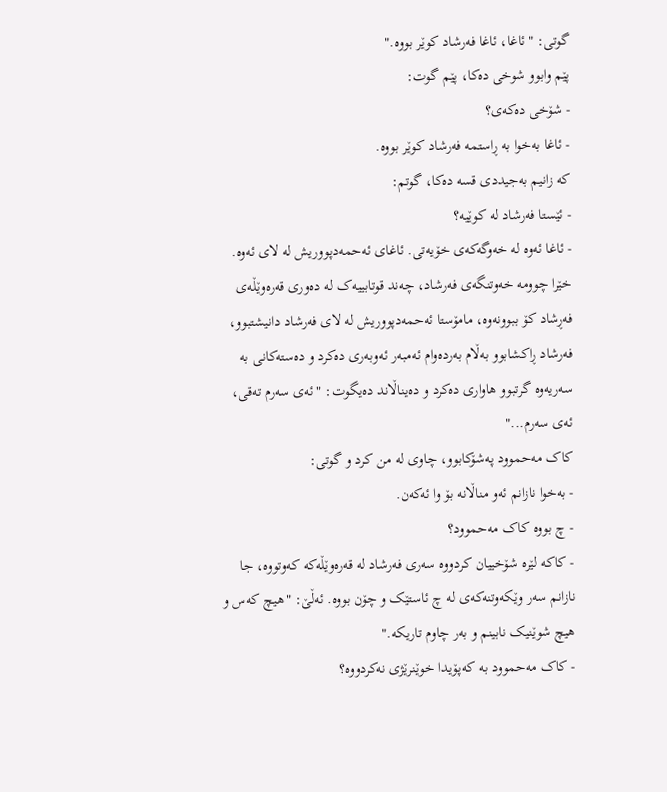گوتی: "ئاغا، ئاغا فەرشاد کوێر بووە."
پێم وابوو شوخی دەکا، پێم گوت:
- شۆخی دەکەی؟
- ئاغا بەخوا بە ڕاستمە فەرشاد کوێر بووە.
کە زانیم بەجیددی قسە دەکا، گوتم:
- ئێستا فەرشاد لە کوێیە؟
- ئاغا ئەوە لە خەوگەکەی خۆیەتی. ئاغای ئەحمەدپووریش لە لای ئەوە.
خێرا چوومە خەوتنگەی فەرشاد، چەند قوتابییەک لە دەوری قەرەوێڵەی فەڕشاد کۆ ببوونەوە، مامۆستا ئەحمەدپووریش لە لای فەرشاد دانیشتبوو، فەرشاد ڕاکشابوو بەڵام بەردەوام ئەمبەر ئەوبەری دەکرد و دەستەکانی بە سەریەوە گرتبوو هاواری دەکرد و دەیناڵاند دەیگوت: "ئەی سەرم تەقی، ئەی سەرم..."
کاک مەحموود پەشۆکابوو، چاوی لە من کرد و گوتی:
- بەخوا نازانم ئەو مناڵانە بۆ وا ئەکەن.
- چ بووە کاک مەحموود؟
- کاکە لێرە شۆخییان کردووە سەری فەرشاد لە قەرەوێڵەکە کەوتووە، جا نازانم سەر وێکەوتنەکەی لە چ ئاستێک و چۆن بووە. ئەڵێ: "هیچ کەس و هیچ شوێنیک نابینم و بەر چاوم تاریکە."
- کاک مەحموود بە کەپۆیدا خوێنرێژی نەکردووە؟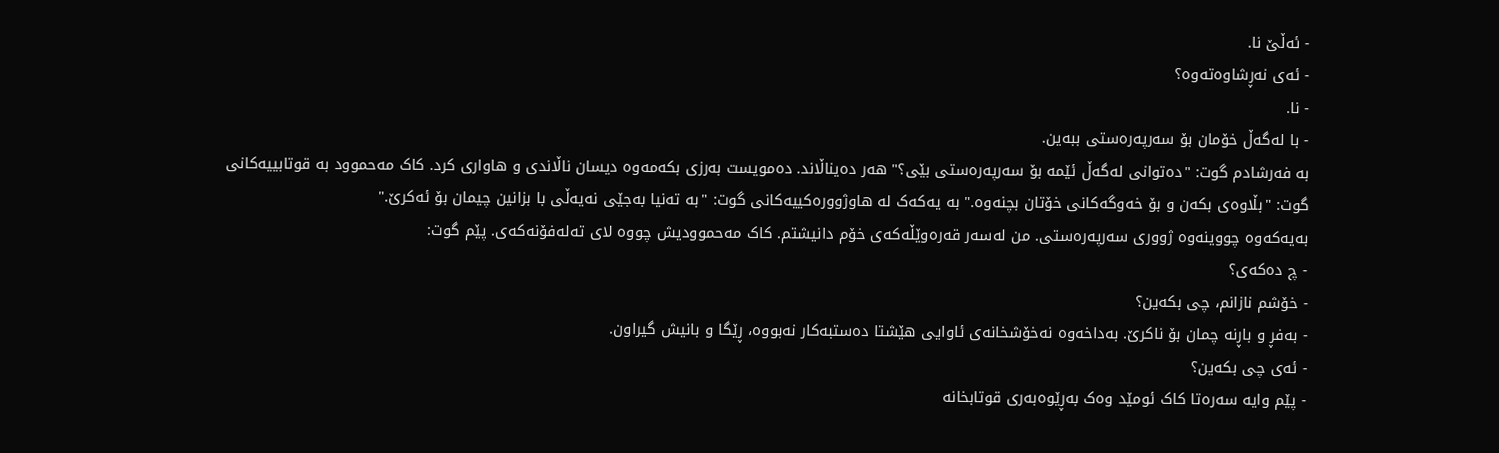- ئەڵێ نا.
- ئەی نەڕشاوەتەوە؟
- نا.
- با لەگەڵ خۆمان بۆ سەرپەرەستی ببەین.
بە فەرشادم گوت: "دەتوانی لەگەڵ ئێمە بۆ سەرپەرەستی بێی؟" هەر دەیناڵاند. دەمویست بەرزی بکەمەوە دیسان ناڵاندی و هاواری کرد. کاک مەحموود بە قوتابییەکانی گوت: "بڵاوەی بکەن و بۆ خەوگەکانی خۆتان بچنەوە." بە یەکەک لە هاوژوورەکییەکانی گوت: "بە تەنیا بەجێی نەیەڵی با بزانین چیمان بۆ ئەکرێ."
بەیەکەوە چووینەوە ژووری سەرپەرەستی. من لەسەر قەرەوێڵەکەی خۆم دانیشتم. کاک مەحموودیش چووە لای تەلەفۆنەکەی. پێم گوت:
- چ دەکەی؟
- خۆشم نازانم، چی بکەین؟
- بەفڕ و باڕنە چمان بۆ ناکرێ. بەداخەوە نەخۆشخانەی ئاوایی هێشتا دەستبەکار نەبووە، ڕێگا و بانیش گیراون.
- ئەی چی بکەین؟
- پێم وایە سەرەتا کاک ئومێد وەک بەڕێوەبەری قوتابخانە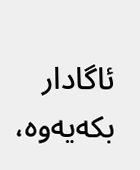ئاگادار بکەیەوە،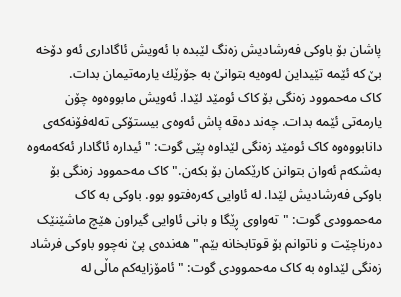پاشان بۆ باوکی فەرشادیش زەنگ لێبدە با ئەویش ئاگاداری ئەو دۆخە بێ کە ئێمە تێیداین لەوەیە بتوانێ بە جۆرێك یارمەتیمان بدات.
کاک مەحموود زەنگی بۆ کاک ئومێد لێدا. ئەویش مابووەوە چۆن یارمەتی ئێمە بدات. چەند دەقە پاش ئەوەی بیستۆکی تەلەفۆنەکەی دانابووەوە کاک ئومێد زەنگی لێداوە پێی گوت: "ئیدارە ئاگادار ئەکەمەوە بەشکەم ئەوان بتوانن کارێکمان بۆ بکەن." کاک مەحموود زەنگی بۆ باوکی فەرشادیش لێدا. لە ئاوایی کەرەفتوو بوو. باوکی بە کاک مەحموودی گوت: "تەواوی ڕێگا و بانی ئاوایی گیراون هێچ ماشێنێک دەرناچێت و ناتوانم بۆ قوتابخانە بێم." هەندەی پێ نەچوو باوکی فرشاد زەنگی لێداوە بە کاک مەحموودی گوت: "ئامۆزایەکم ماڵی لە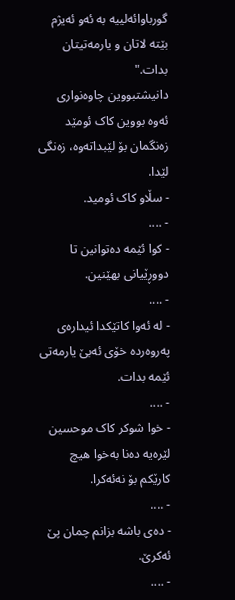گورباوائەلییە بە ئەو ئەیژم بێتە لاتان و یارمەتیتان بدات."
دانیشتبووین چاوەنواری ئەوە بووین کاک ئومێد زەنگمان بۆ لێبداتەوە، زەنگی لێدا.
- سڵاو کاک ئومید.
- ....
- کوا ئێمە دەتوانین تا دووڕێیانی بهێنین.
- ....
- لە ئەوا کاتێکدا ئیدارەی پەروەردە خۆی ئەبێ یارمەتی ئێمە بدات.
- ....
- خوا شوکر کاک موحسین لێرەیە دەنا بەخوا هیچ کارێکم بۆ نەئەکرا.
- ....
- دەی باشە بزانم چمان پێ ئەکرێ.
- ....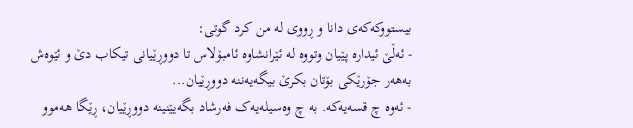بیستووکەکەی دانا و ڕووی لە من کرد گوتی:
- ئەڵێ ئیدارە پێیان وتووە لە ئێرانشاوە ئامبۆلاس تا دووڕێیانی تیکاب دێ و ئێوەش بەهەر جۆرێکی بۆتان بکرێ بیگەیەننە دووڕێیان...
- ئەوە چ قسەیەکە. بە چ وەسیلەیەک فەرشاد بگەیێنینە دووڕێیان، ڕێگا هەموو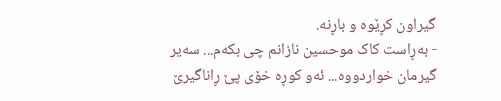گیراون کڕێوە و باڕنە.
- بەڕاست کاک موحسین نازانم چی بکەم... سەیر گیرمان خواردووە... ئەو کوڕە خۆی پێ ڕاناگیرێ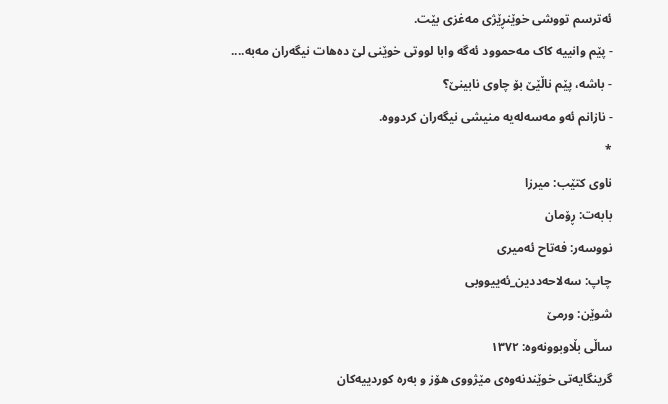ئەترسم تووشی خوێنڕێژی مەغزی بێت.
- پێم وانییە کاک مەحموود ئەگە وابا لووتی خوێنی لێ دەهات نیگەران مەبە....
- باشە، پێم ناڵێێ بۆ چاوی نابینێ؟
- نازانم ئەو مەسەلەیە منیشی نیگەران کردووە.
*
ناوی کتێب: میرزا
بابەت: ڕۆمان
نووسەر: فەتاح ئەمیری
چاپ: سەلاحەددین_ئەییووبی
شوێن: ورمێ
ساڵی بڵاوبوونەوە: ١٣٧٢
گرینگایەتی خوێندنەوەی مێژووی هۆز و بەرە کوردییەکان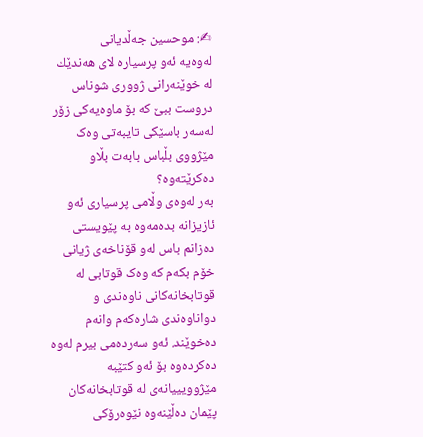✍: موحسین جەڵدیانی
لەوەیە ئەو پرسیارە لای هەندێك لە خوێنەرانی ژووری شوناس دروست ببێ کە بۆ ماوەیەکی زۆر لەسەر باسێكی تایبەتی وەک مێژووی بڵباس بابەت بڵاو دەکرێتەوە؟
بەر لەوەی وڵامی پرسیاری ئەو ئازیزانە بدەمەوە بە پێویستی دەزانم باس لەو قۆناخەی ژیانی خۆم بکەم کە وەک قوتابی لە قوتابخانەکانی ناوەندی و دواناوەندی شارەکەم وانەم دەخوێند. ئەو سەردەمی بیرم لەوە دەکردەوە بۆ ئەو کتێبە مێژوویییانەی لە قوتابخانەکان پێمان دەڵێنەوە نێوەرۆکی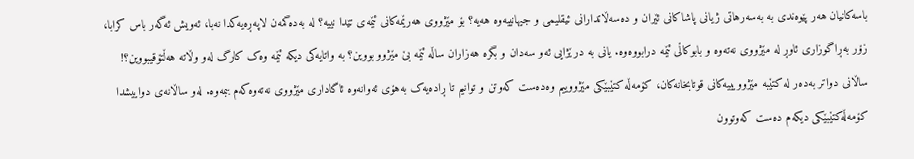باسەکانیان هەر پێوەندی بە بەسەرهاتی ژیانی پاشاکانی ئێران و دەسەڵاتدارانی ئیقلیمی و جیهانییەوە هەیە؟ بۆ مێژووی هەرێمەکانی ئێمەی تێدا نییە؟ لە بەدەگمەن لاپەڕەیەکدا نەبا، ئەویش ئەگەر باس کرابا، زۆر بەڕاگوزاری ئاوڕ لە مێژووی نەتەوە و بابوکاڵی ئێمە درابووەوە. یانی بە درێژایی ئەو سەدان و بگرە هەزاران ساڵە ئێمە بێ مێژوو بووین؟ بە واتایەکی دیکە ئێمە وەک کارگ لەو وڵاتە هەڵتۆقیبووین؟!
ساڵانی دواتر بەدەر لە کتێبە مێژوویییەکانی قوتابخانەکان، کۆمەڵە کتێبێکی مێژووییم وەدەست کەوتن و توانیم تا ڕادەیەک بەهۆی ئەوانەوە ئاگاداری مێژووی نەتەوەکەم ببمەوە. لەو ساڵانەی دواییشدا کۆمەڵەکتێبێکی دیکەم دەست کەوتوون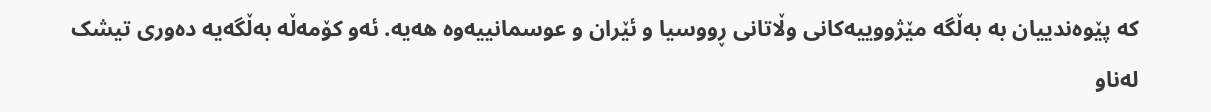کە پێوەندییان بە بەڵگە مێژووییەکانی وڵاتانی ڕووسیا و ئێران و عوسمانییەوە هەیە. ئەو کۆمەڵە بەڵگەیە دەوری تیشک لەناو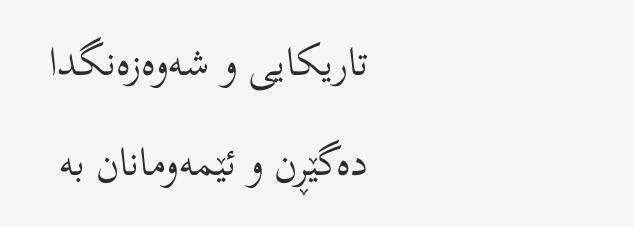تاریکایی و شەوەزەنگدا دەگێڕن و ئێمەومانان بە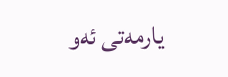یارمەتی ئەو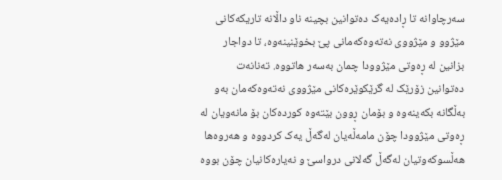سەرچاوانە تا ڕادەیەک دەتوانین بچینە ناو داڵانە تاریکەکانی مێژوو و مێژووی نەتەوەکەمانی پێ بخوێنینەوە، تا دواجار بزانین لە ڕەوتی مێژوودا چمان بەسەر هاتووە. تەنانەت دەتوانین زۆرێک لە گرێکوێرەکانی مێژووی نەتەوەکەمان بەو بەڵگانە بکەینەوە و بۆمان ڕوون بێتەوە کوردەکان بۆ مانەویان لە ڕەوتی مێژوودا چۆن مامەڵەیان لەگەڵ یەک کردووە و هەروەها هەڵسوکەوتیان لەگەڵ گەلانی درواسێ و نەیارەکانیان چۆن بووە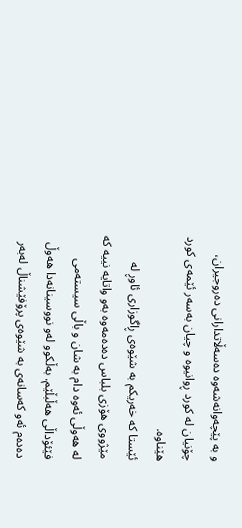و بە پێچەوانەشەوە دەسەڵاتدارانی دەروجیران، چۆنیان لە کورد ڕوانیوە و چیان بەسەر ئێمەی کورد هێناوە.
ئێستا کە خەریکم بە شێوەی ڕاگوزاری ئاوڕ لە مێژووی هۆزی بلباس دەدەمەوە بەو واتایە نییە کە لە هەوڵی ئەوە دام بە شان و باڵی سیستەمی فێئۆداڵی هەڵبڵێم. بەڵکوو لەو نووسینانەدا هەوڵ دەدەم ئەو کەسانەی بە شێوەی پرۆفێشناڵ لەبەر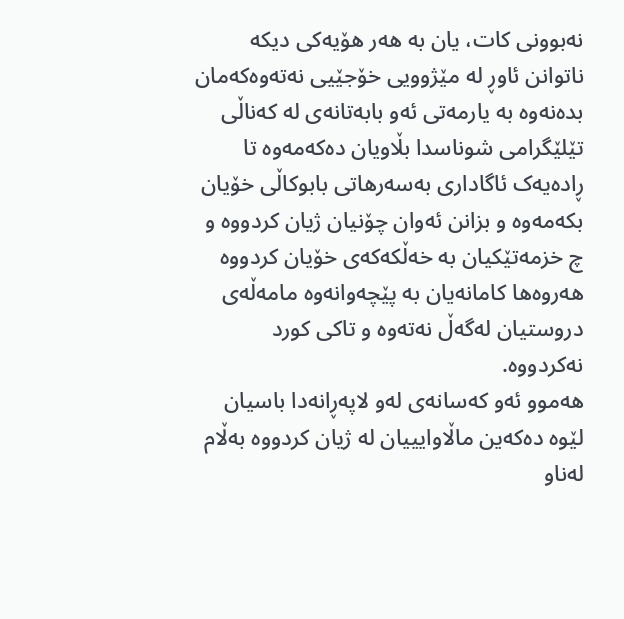نەبوونی کات، یان بە هەر هۆیەکی دیکە ناتوانن ئاوڕ لە مێژوویی خۆجێیی نەتەوەکەمان بدەنەوە بە یارمەتی ئەو بابەتانەی لە کەناڵی تێلێگرامی شوناسدا بڵاویان دەکەمەوە تا ڕادەیەک ئاگاداری بەسەرهاتی بابوکاڵی خۆیان بکەمەوە و بزانن ئەوان چۆنیان ژیان کردووە و چ خزمەتێکیان بە خەڵكەکەی خۆیان کردووە هەروەها کامانەیان بە پێچەوانەوە مامەڵەی دروستیان لەگەڵ نەتەوە و تاکی کورد نەکردووە.
هەموو ئەو کەسانەی لەو لاپەڕانەدا باسیان لێوە دەکەین ماڵاوایییان لە ژیان کردووە بەڵام لەناو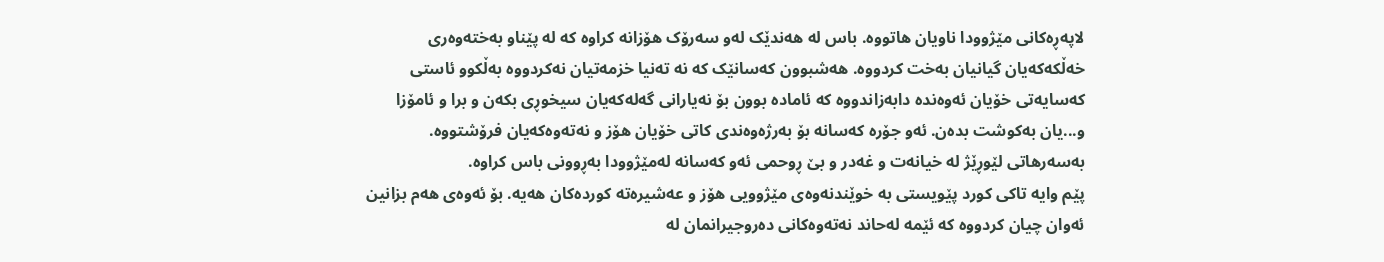لاپەڕەکانی مێژوودا ناویان هاتووە. باس لە هەندێک لەو سەرۆک هۆزانە کراوە کە لە پێناو بەختەوەری خەڵکەکەیان گیانیان بەخت کردووە. هەشبوون کەسانێک کە نە تەنیا خزمەتیان نەکردووە بەڵکوو ئاستی کەسایەتی خۆیان ئەوەندە دابەزاندووە کە ئامادە بوون بۆ نەیارانی گەلەکەیان سیخوڕی بکەن و برا و ئامۆزا و...یان بەکوشت بدەن. ئەو جۆرە کەسانە بۆ بەرژەوەندی کاتی خۆیان هۆز و نەتەوەکەیان فرۆشتووە. بەسەرهاتی لێوڕێژ لە خیانەت و غەدر و بێ ڕوحمی ئەو کەسانە لەمێژوودا بەڕوونی باس کراوە.
پێم وایە تاکی کورد پێویستی بە خوێندنەوەی مێژوویی هۆز و عەشیرەتە کوردەکان هەیە. بۆ ئەوەی هەم بزانین ئەوان چیان کردووە کە ئێمە لەحاند نەتەوەکانی دەروجیرانمان لە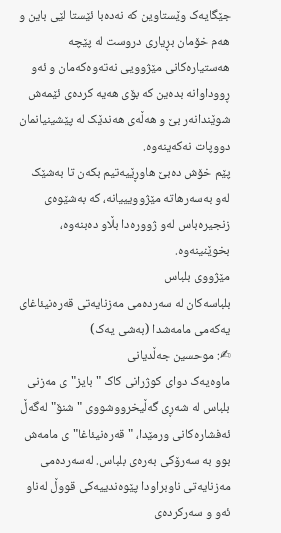جێگایەک وێستاوین کە نەدەبا ئێستا لێی باین و هەم خۆمان بڕیاری دروست لە پێچە هەستیارەکانی مێژوویی نەتەوەکەمان و ئەو ڕووداوانە بدەین کە بۆی هەیە کردەی ئێمەش شوێندانەر بێ و هەڵەی هەندێک لە پێشینیانمان دووپات نەکەینەوە.
پێم خۆش دەبێ هاوڕێیەتیم بکەن تا بەشێک لەو بەسەرهاتە مێژوویییانە، کە بەشێوەی زنجیرەباس لەو ژوورەدا بڵاو دەبنەوە، بخوێنینەوە.
مێژووی بلباس
بلباسەکان لە سەردەمی مەزنایەتی قەرەنیئاغای یەکەمی مامەشدا (بەشی یەک)
✍: موحسین جەڵدیانی
ماوەیەک دوای کوژرانی کاک "بایز"ی مەزنی بلباس لە شەڕی گەڵیخرووشووی "شنۆ" لەگەڵ ئەفشارەکانی ورمێدا، "قەرەنیئاغا"ی مامەش بوو بە سەرۆکی بەرەی بلباس. لەسەردەمی مەزنایەتی ناوبراودا پێوەندییەکی قووڵ لەناو ئەو و سەرکردەی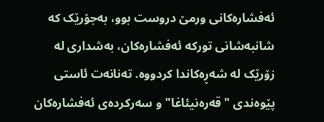ئەفشارەکانی ورمێ دروست بوو، بەجۆرێک کە شانبەشانی تورکە ئەفشارەکان، بەشداری لە زۆرێک لە شەڕەکاندا کردووە. تەنانەت ئاستی پێوەندی "قەرەنیئاغا" و سەرکردەی ئەفشارەکان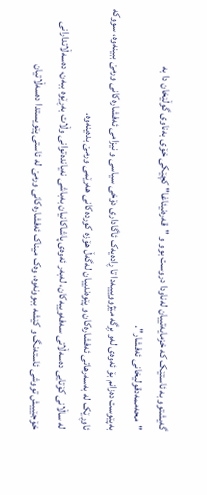گەیشتوو بە ئاستێک کە خزمایەتییان لەناودا دروست بوو و "قەرەنیئاغا" کچێکی خۆی بەناوی گوڵێخان دا بە "محەممەدقولیخانی ئەفشار".
بەپێوست دەزانم بۆ ئەوەی لەو بڕگە مێژوویییەدا تا ڕادەیەک ئاگاداری دۆخی سیاسی و نیزامی ئەفشارەکانی ورمێ ببینەوە، سووکە ئاوڕێک لە بەسەرهاتی ئەفشارەکان و پێوەندییان لەگەڵ هۆزە کوردەکانی هەرێمی ورمێ بدەینەوە.
لە ساڵانی کۆتایی دەسەڵاتی سەفەوییەکان، لەبەر ئەوەی پاشاکانیان بەباشی نەیاندەتوانی وڵات بەڕێوە ببەن، دەسەڵاتدارانی خۆجێییش تووشی ئاستەنگ و کێشە ببوونەوە، وەک میناک ئەفشارەکانی ورمێ لە ئاستی پێویستدا دەسەڵاتیان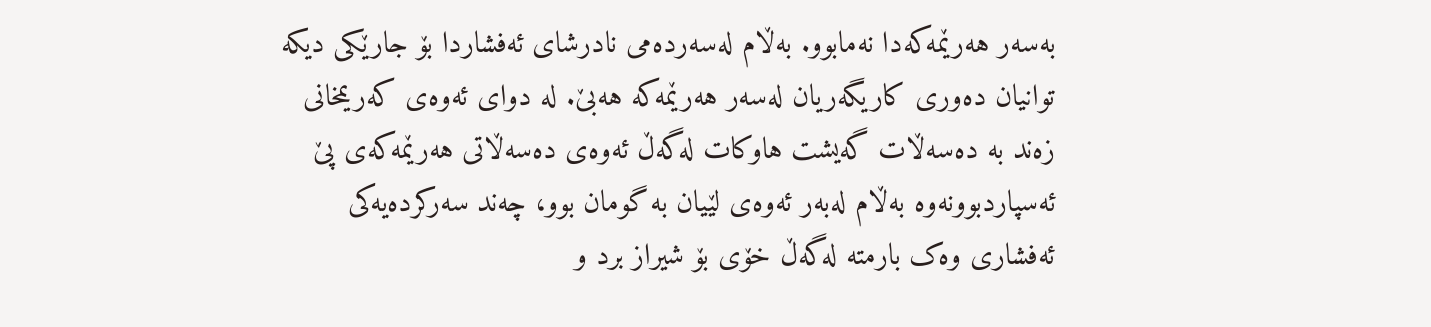بەسەر هەرێمەکەدا نەمابوو. بەڵام لەسەردەمی نادرشای ئەفشاردا بۆ جارێكی دیکە توانیان دەوری کاریگەریان لەسەر هەرێمەکە هەبێ. لە دوای ئەوەی کەریمخانی زەند بە دەسەڵات گەیشت هاوکات لەگەڵ ئەوەی دەسەڵاتی هەرێمەکەی پێ ئەسپاردبوونەوە بەڵام لەبەر ئەوەی لێیان بە گومان بوو، چەند سەرکردەیەکی ئەفشاری وەک بارمتە لەگەڵ خۆی بۆ شیراز برد و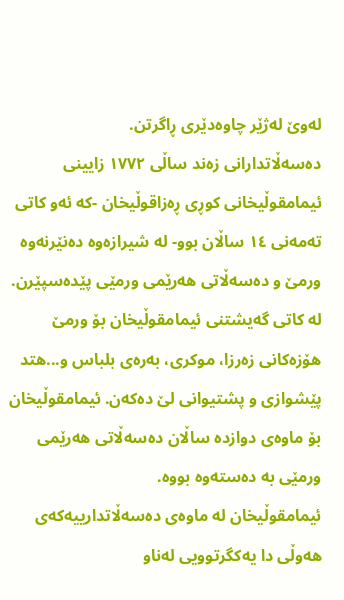لەوێ لەژێر چاوەدێری ڕاگرتن.
دەسەڵاتدارانی زەند ساڵی ١٧٧٢ زایینی ئیمامقوڵیخانی کوڕی ڕەزاقوڵیخان -کە ئەو کاتی تەمەنی ١٤ ساڵان بوو- لە شیرازەوە دەنێرنەوە ورمێ و دەسەڵاتی هەرێمی ورمێی پێدەسپێرن. لە کاتی گەیشتنی ئیمامقوڵیخان بۆ ورمێ هۆزەکانی زەرزا، موکری، بەرەی بلباس و...هتد پێشوازی و پشتیوانی لێ دەکەن. ئیمامقوڵیخان بۆ ماوەی دوازدە ساڵان دەسەڵاتی هەرێمی ورمێی بە دەستەوە بووە.
ئیمامقوڵیخان لە ماوەی دەسەڵاتدارییەکەی هەوڵی دا یەکگرتوویی لەناو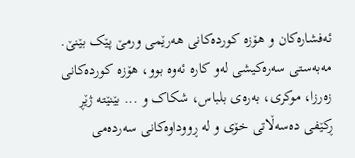ئەفشارەکان و هۆزە کوردەکانی هەرێمی ورمێ پێک بێنێ. مەبەستی سەرەکیشی لەو کارە ئەوە بوو، هۆزە کوردەکانی زەرزا، موکری، بەرەی بلباس، شکاک و ... بێنێتە ژێڕ ڕکێفی دەسەڵاتی خۆی و لە ڕووداوەکانی سەردەمی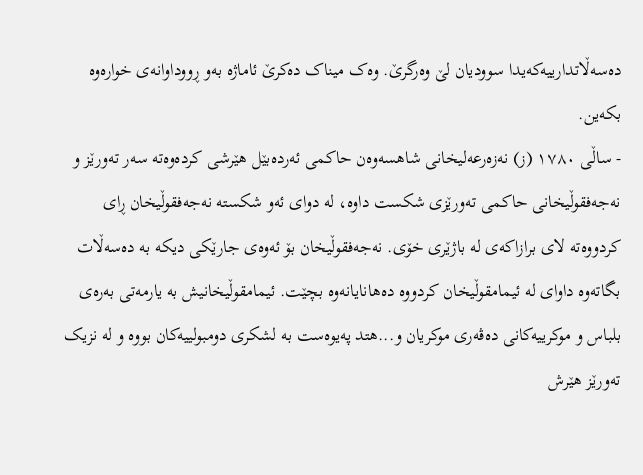دەسەڵاتدارییەکەیدا سوودیان لێ وەرگرێ. وەک میناک دەکرێ ئاماژە بەو ڕووداوانەی خوارەوە بکەین.
- ساڵی ١٧٨٠ (ز) نەزەرعەلیخانی شاهسەوەن حاکمی ئەردەبێل هێرشی کردەوەتە سەر تەورێز و نەجەفقوڵیخانی حاکمی تەورێزی شکست داوە، لە دوای ئەو شکستە نەجەفقوڵیخان ڕای کردووەتە لای برازاکەی لە باژێری خۆی. نەجەفقوڵیخان بۆ ئەوەی جارێکی دیکە بە دەسەڵات بگاتەوە داوای لە ئیمامقوڵیخان کردووە دەهانایانەوە بچێت. ئیمامقوڵیخانیش بە یارمەتی بەرەی بلباس و موکرییەکانی دەڤەری موکریان و...هتد پەیوەست بە لشکری دومبولییەکان بووە و لە نزیک تەورێز هێرش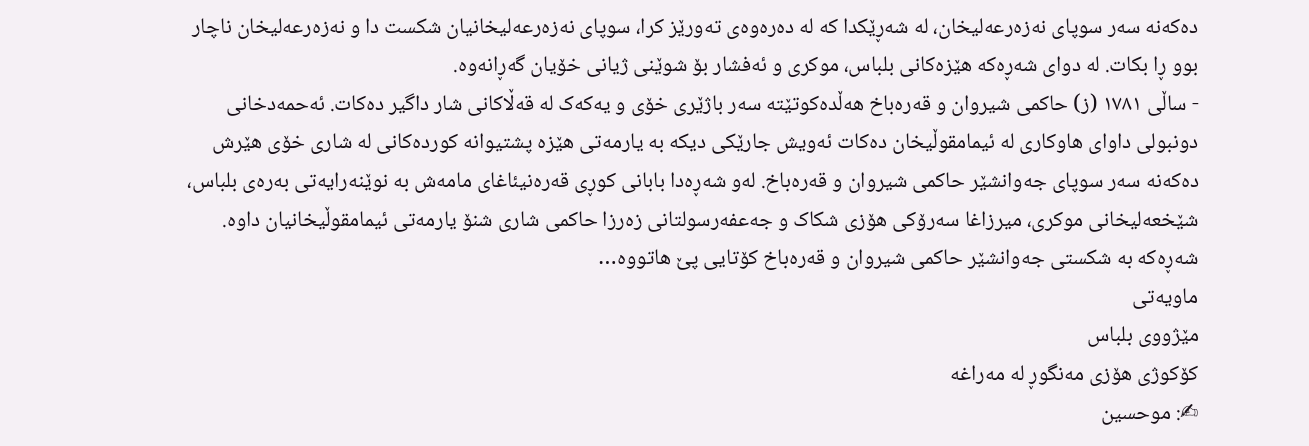دەکەنە سەر سوپای نەزەرعەلیخان، لە شەڕێكدا کە لە دەرەوەی تەورێز کرا، سوپای نەزەرعەلیخانیان شکست دا و نەزەرعەلیخان ناچار بوو ڕا بکات. لە دوای شەڕەکە هێزەکانی بلباس، موکری و ئەفشار بۆ شوێنی ژیانی خۆیان گەڕانەوە.
- ساڵی ١٧٨١ (ز) حاکمی شیروان و قەرەباخ هەڵدەکوتێتە سەر باژێری خۆی و یەکەک لە قەڵاکانی شار داگیر دەکات. ئەحمەدخانی دونبولی داوای هاوکاری لە ئیمامقوڵیخان دەکات ئەویش جارێکی دیکە بە یارمەتی هێزە پشتیوانە کوردەکانی لە شاری خۆی هێرش دەکەنە سەر سوپای جەوانشێر حاکمی شیروان و قەرەباخ. لەو شەڕەدا بابانی کوڕی قەرەنیئاغای مامەش بە نوێنەرایەتی بەرەی بلباس، شێخعەلیخانی موکری، میرزاغا سەرۆکی هۆزی شکاک و جەعفەرسولتانی زەرزا حاکمی شاری شنۆ یارمەتی ئیمامقوڵیخانیان داوە. شەڕەکە بە شکستی جەوانشێر حاکمی شیروان و قەرەباخ کۆتایی پێ هاتووە…
ماویەتی
مێژووی بلباس
کۆکوژی هۆزی مەنگوڕ لە مەراغە
✍: موحسین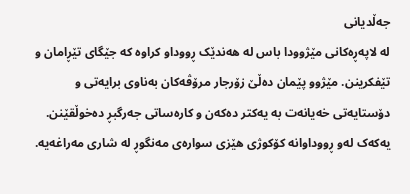جەڵدیانی
لە لاپەڕەکانی مێژوودا باس لە هەندێک ڕووداو کراوە کە جێگای تێڕامان و تێفکرینن. مێژوو پێمان دەڵێ زۆرجار مرۆڤەکان بەناوی برایەتی و دۆستایەتی خەیانەت بە یەکتر دەکەن و کارەساتی جەرگبڕ دەخوڵقێنن. یەکەک لەو ڕووداوانە کۆکوژی هێزی سوارەی مەنگوڕ لە شاری مەراغەیە.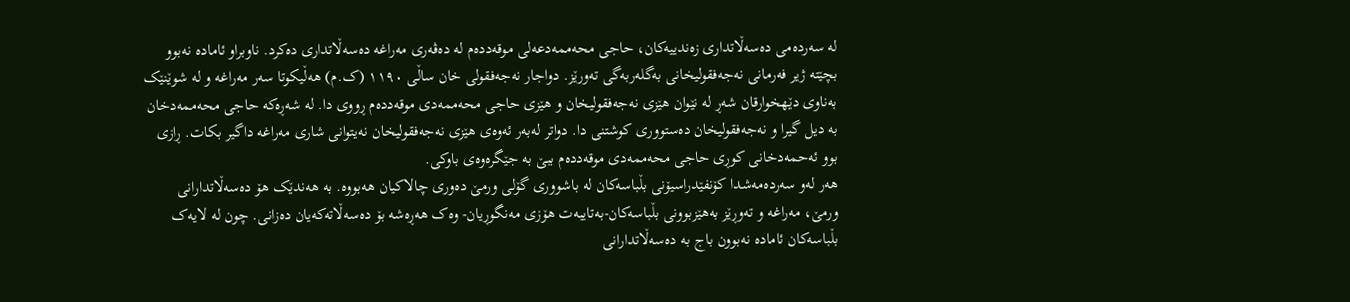لە سەردەمی دەسەڵاتداری زەندییەکان، حاجی محەممەدعەلی موقەددەم لە دەڤەری مەراغە دەسەڵاتداری دەکرد. ناوبراو ئامادە نەبوو بچێتە ژیر فەرمانی نەجەفقولیخانی بەگلەربەگی تەورێز. دواجار نەجەفقولی خان ساڵی ١١٩٠ (ک.م) هەڵیکوتا سەر مەراغە و لە شوێنێک بەناوی دێهخوارقان شەڕ لە نێوان هێزی نەجەفقولیخان و هێزی حاجی محەممەدی موقەددەم ڕووی دا. لە شەڕەکە حاجی محەممەدخان بە دیل گیرا و نەجەفقولیخان دەستووری کوشتنی دا. دواتر لەبەر ئەوەی هێزی نەجەفقولیخان نەیتوانی شاری مەراغە داگیر بکات. ڕازی بوو ئەحمەدخانی کوڕی حاجی محەممەدی موقەددەم ببێ بە جێگرەوەی باوکی.
هەر لەو سەردەمەشدا کۆنفێدراسیۆنی بڵباسەکان لە باشووری گۆلی ورمێ دەوری چالاکیان هەبووە. بە هەندێک هۆ دەسەڵاتدارانی ورمێ، مەراغە و تەوڕێز بەهێزبوونی بڵباسەکان-بەتایبەت هۆزی مەنگوڕیان- وەک هەڕەشە بۆ دەسەڵاتەکەیان دەزانی. چون لە لایەک بڵباسەکان ئامادە نەبوون باج بە دەسەڵاتدارانی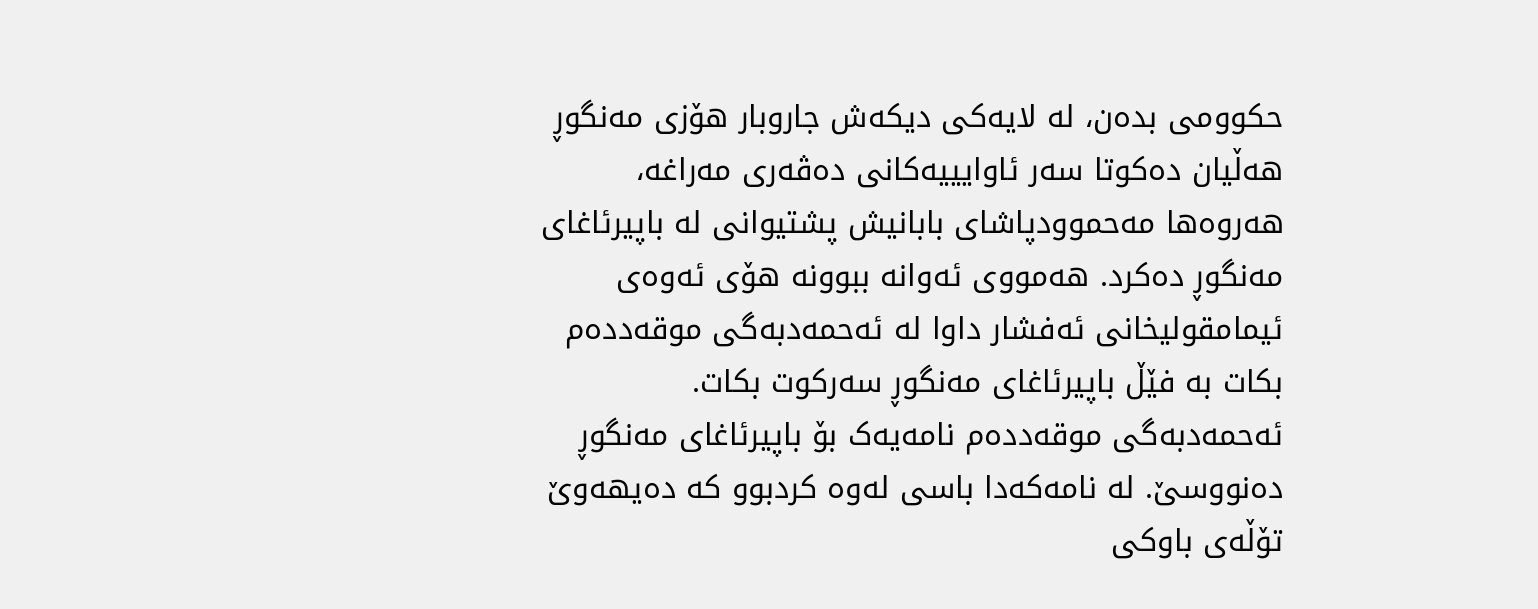حکوومی بدەن، لە لایەکی دیکەش جاروبار هۆزی مەنگوڕ هەڵیان دەکوتا سەر ئاوایییەکانی دەڤەری مەراغە، هەروەها مەحموودپاشای بابانیش پشتیوانی لە باپیرئاغای مەنگوڕ دەکرد. هەمووی ئەوانە ببوونە هۆی ئەوەی ئیمامقولیخانی ئەفشار داوا لە ئەحمەدبەگی موقەددەم بکات بە فێڵ باپیرئاغای مەنگوڕ سەرکوت بکات.
ئەحمەدبەگی موقەددەم نامەیەک بۆ باپیرئاغای مەنگوڕ دەنووسێ. لە نامەکەدا باسی لەوە کردبوو کە دەیهەوێ تۆڵەی باوکی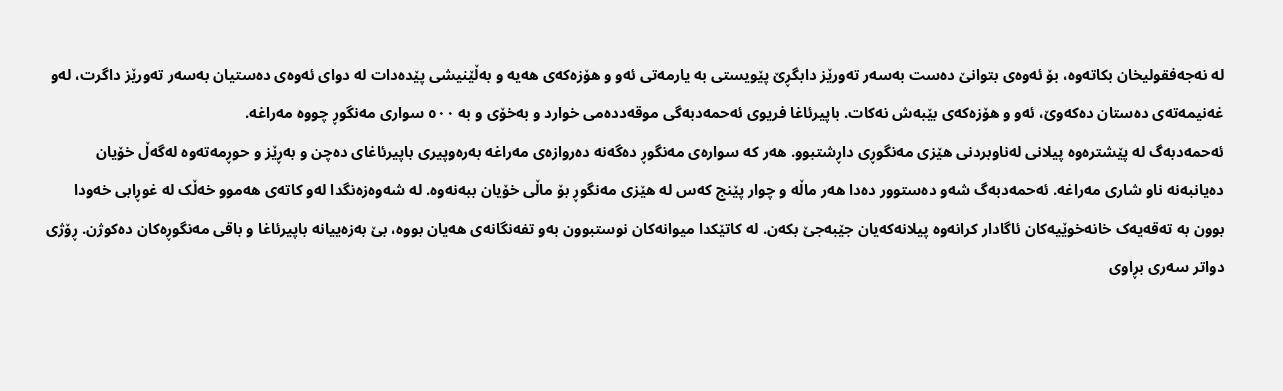لە نەجەفقولیخان بکاتەوە، بۆ ئەوەی بتوانێ دەست بەسەر تەورێز دابگڕێ پێویستی بە یارمەتی ئەو و هۆزەکەی هەیە و بەڵێنیشی پێدەدات لە دوای ئەوەی دەستیان بەسەر تەورێز داگرت، لەو غەنیمەتەی دەستان دەکەوێ، ئەو و هۆزەکەی بێبەش نەکات. باپیرئاغا فریوی ئەحمەدبەگی موقەددەمی خوارد و بەخۆی و بە ٥٠٠ سواری مەنگوڕ چووە مەراغە.
ئەحمەدبەگ لە پێشترەوە پیلانی لەناوبردنی هێزی مەنگوڕی داڕشتبوو. هەر کە سوارەی مەنگوڕ دەگەنە دەروازەی مەراغە بەرەوپیری باپیرئاغای دەچن و بەڕێز و حوڕمەتەوە لەگەڵ خۆیان دەیانبەنە ناو شاری مەراغە. ئەحمەدبەگ شەو دەستوور دەدا هەر ماڵە و چوار پێنج کەس لە هێزی مەنگوڕ بۆ ماڵی خۆیان ببەنەوە. لە شەوەزەنگدا لەو کاتەی هەموو خەڵک لە غوڕابی خەودا بوون بە تەقەیەک خانەخوێیەکان ئاگادار کرانەوە پیلانەکەیان جێبەجێ بکەن. لە کاتێکدا میوانەکان نوستبوون بەو تفەنگانەی هەیان بووە، بێ بەزەییانە باپیرئاغا و باقی مەنگوڕەکان دەکوژن. ڕۆژی دواتر سەری بڕاوی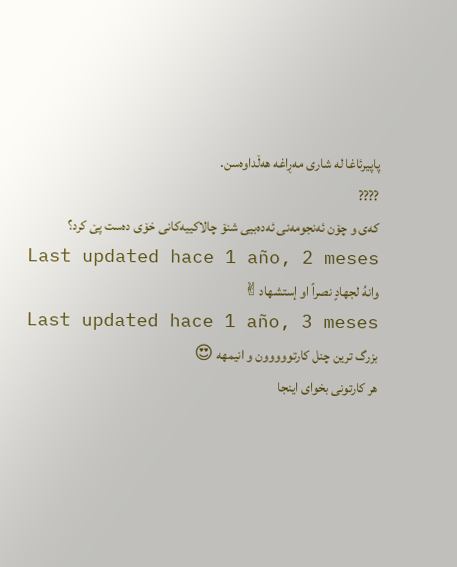پاپیرئاغا لە شاری مەڕاغە هەڵداوەسن.
????
کەی و چۆن ئەنجومەنی ئەدەبیی شنۆ چالاکییەکانی خۆی دەست پێ کرد؟
Last updated hace 1 año, 2 meses
وانهُ لجهادٍ نصراً او إستشهاد✌
Last updated hace 1 año, 3 meses
بزرگ ترین چنل کارتووووون و انیمهه 😍
هر کارتونی بخوای اینجا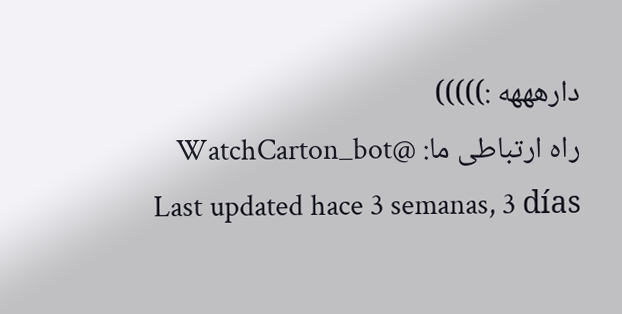دارهههه :)))))
راه ارتباطی ما: @WatchCarton_bot
Last updated hace 3 semanas, 3 días